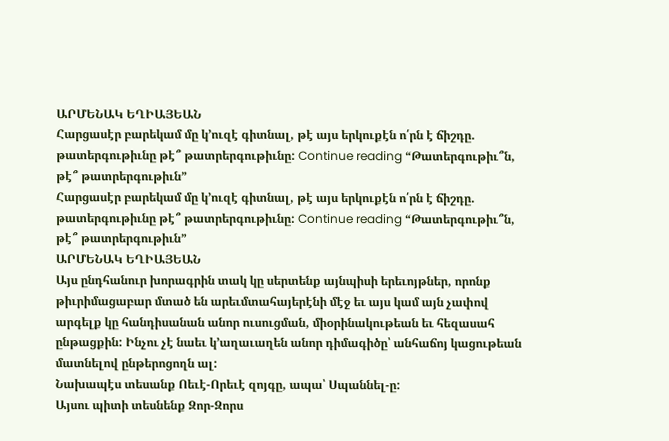ԱՐՄԵՆԱԿ ԵՂԻԱՅԵԱՆ
Հարցասէր բարեկամ մը կ՚ուզէ գիտնալ, թէ այս երկուքէն ո՛րն է ճիշդը. թատերգութիւնը թէ՞ թատրերգութիւնը: Continue reading “Թատերգութիւ՞ն, թէ՞ թատրերգութիւն”
Հարցասէր բարեկամ մը կ՚ուզէ գիտնալ, թէ այս երկուքէն ո՛րն է ճիշդը. թատերգութիւնը թէ՞ թատրերգութիւնը: Continue reading “Թատերգութիւ՞ն, թէ՞ թատրերգութիւն”
ԱՐՄԵՆԱԿ ԵՂԻԱՅԵԱՆ
Այս ընդհանուր խորագրին տակ կը սերտենք այնպիսի երեւոյթներ, որոնք թիւրիմացաբար մտած են արեւմտահայերէնի մէջ եւ այս կամ այն չափով արգելք կը հանդիսանան անոր ուսուցման, միօրինակութեան եւ հեզասահ ընթացքին: Ինչու չէ նաեւ կ՚աղաւաղեն անոր դիմագիծը՝ անհաճոյ կացութեան մատնելով ընթերոցողն ալ:
Նախապէս տեսանք Ոեւէ-Որեւէ զոյգը, ապա՝ Սպաննել-ը:
Այսու պիտի տեսնենք Զոր-Զորս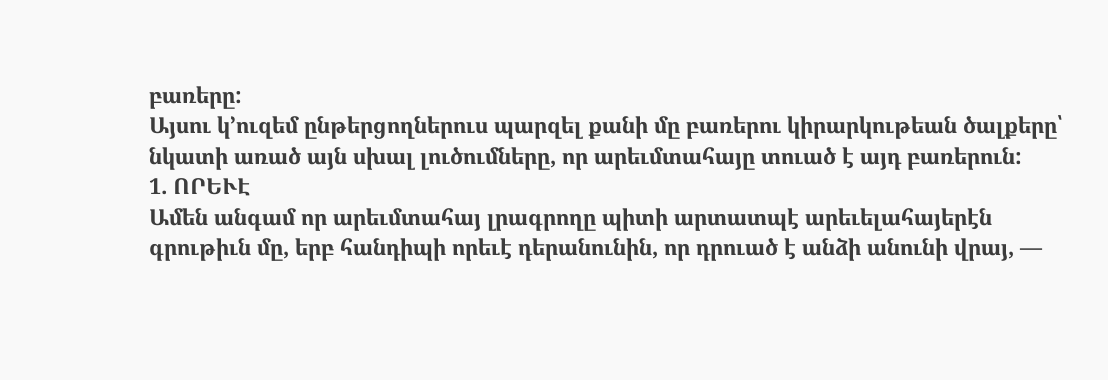բառերը:
Այսու կ՚ուզեմ ընթերցողներուս պարզել քանի մը բառերու կիրարկութեան ծալքերը՝ նկատի առած այն սխալ լուծումները, որ արեւմտահայը տուած է այդ բառերուն:
1. ՈՐԵՒԷ
Ամեն անգամ որ արեւմտահայ լրագրողը պիտի արտատպէ արեւելահայերէն գրութիւն մը, երբ հանդիպի որեւէ դերանունին, որ դրուած է անձի անունի վրայ, —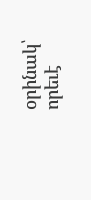օրինակ՝ որեւէ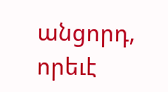անցորդ, որեւէ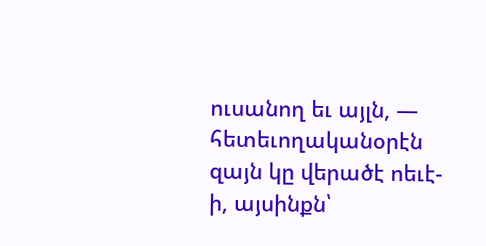ուսանող եւ այլն, — հետեւողականօրէն զայն կը վերածէ ոեւէ-ի, այսինքն՝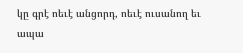կը գրէ ոեւէ անցորդ, ոեւէ ուսանող եւ ապա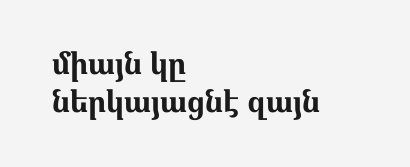միայն կը ներկայացնէ զայն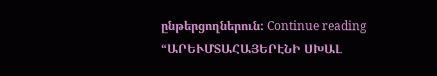ընթերցողներուն: Continue reading “ԱՐԵՒՄՏԱՀԱՅԵՐԷՆԻ ՍԽԱԼ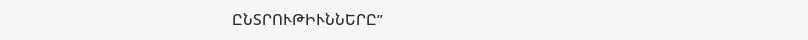ԸՆՏՐՈՒԹԻՒՆՆԵՐԸ”